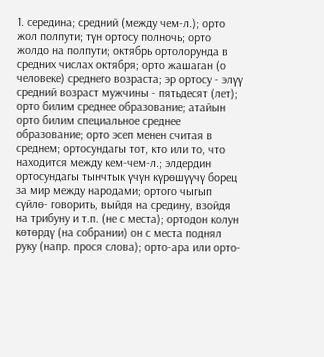1. середина; средний (между чем-л.); орто жол полпути; түн ортосу полночь; орто жолдо на полпути; октябрь ортолорунда в средних числах октября; орто жашаган (о человеке) среднего возраста; эр ортосу - элүү средний возраст мужчины - пятьдесят (лет); орто билим среднее образование; атайын орто билим специальное среднее образование; орто эсеп менен считая в среднем; ортосундагы тот, кто или то, что находится между кем-чем-л.; элдердин ортосундагы тынчтык үчүн күрөшүүчү борец за мир между народами; ортого чыгып сүйлө- говорить, выйдя на средину, взойдя на трибуну и т.п. (не с места); ортодон колун көтөрдү (на собрании) он с места поднял руку (напр. прося слова); орто-ара или орто-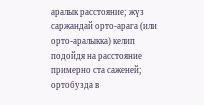аралык расстояние; жүз саржандай орто-арага (или орто-аралыкка) келип подойдя на расстояние примерно ста саженей; ортобузда в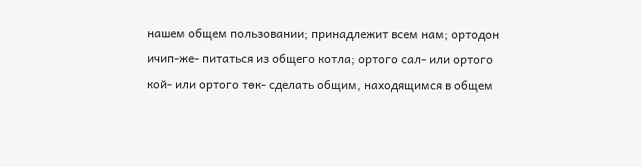нашем общем пользовании; принадлежит всем нам; ортодон ичип-же- питаться из общего котла; ортого сал- или ортого кой- или ортого төк- сделать общим, находящимся в общем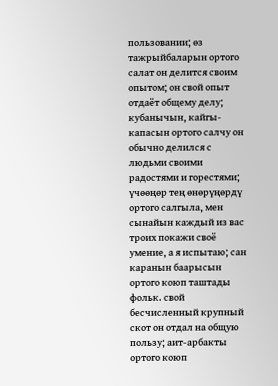пользовании; өз тажрыйбаларын ортого салат он делится своим опытом; он свой опыт отдаёт общему делу; кубанычын, кайгы-капасын ортого салчу он обычно делился с людьми своими радостями и горестями; үчөөңөр тең өнөрүңөрдү ортого салгыла, мен сынайын каждый из вас троих покажи своё умение, а я испытаю; сан каранын баарысын ортого коюп таштады фольк. свой бесчисленный крупный скот он отдал на общую пользу; аит-арбакты ортого коюп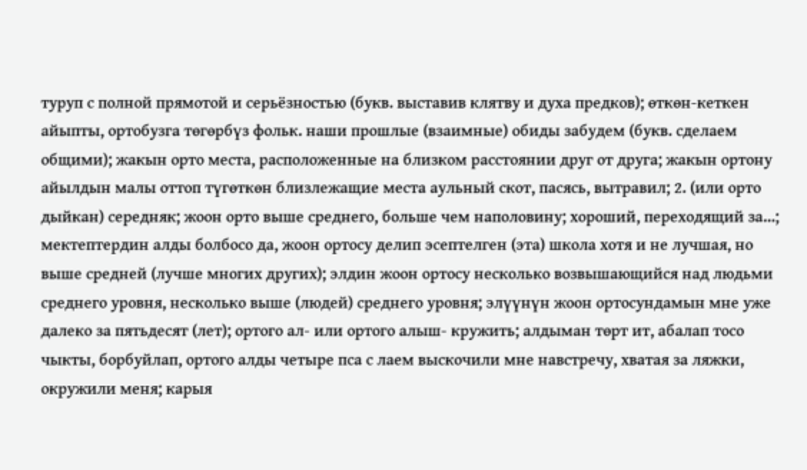туруп с полной прямотой и серьёзностью (букв. выставив клятву и духа предков); өткөн-кеткен айыпты, ортобузга төгөрбүз фольк. наши прошлые (взаимные) обиды забудем (букв. сделаем общими); жакын орто места, расположенные на близком расстоянии друг от друга; жакын ортону айылдын малы оттоп түгөткөн близлежащие места аульный скот, пасясь, вытравил; 2. (или орто дыйкан) середняк; жоон орто выше среднего, больше чем наполовину; хороший, переходящий за...; мектептердин алды болбосо да, жоон ортосу делип эсептелген (эта) школа хотя и не лучшая, но выше средней (лучше многих других); элдин жоон ортосу несколько возвышающийся над людьми среднего уровня, несколько выше (людей) среднего уровня; элүүнүн жоон ортосундамын мне уже далеко за пятьдесят (лет); ортого ал- или ортого алыш- кружить; алдыман төрт ит, абалап тосо чыкты, борбуйлап, ортого алды четыре пса с лаем выскочили мне навстречу, хватая за ляжки, окружили меня; карыя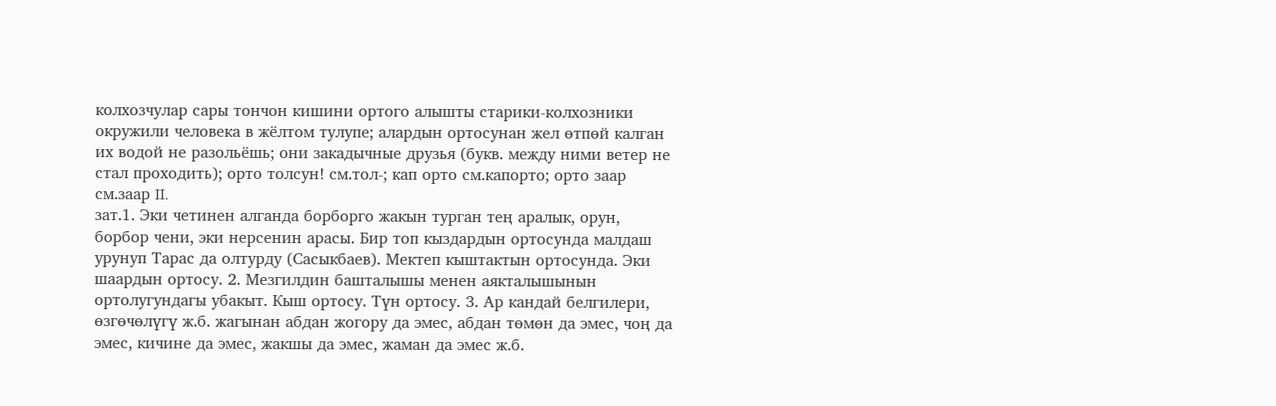колхозчулар сары тончон кишини ортого алышты старики-колхозники окружили человека в жёлтом тулупе; алардын ортосунан жел өтпөй калган их водой не разольёшь; они закадычные друзья (букв. между ними ветер не стал проходить); орто толсун! см.тол-; кап орто см.капорто; орто заар см.заар II.
зат.1. Эки четинен алганда борборго жакын турган тең аралык, орун, борбор чени, эки нерсенин арасы. Бир топ кыздардын ортосунда малдаш урунуп Тарас да олтурду (Сасыкбаев). Мектеп кыштактын ортосунда. Эки шаардын ортосу. 2. Мезгилдин башталышы менен аякталышынын ортолугундагы убакыт. Кыш ортосу. Түн ортосу. 3. Ар кандай белгилери, өзгөчөлүгү ж.б. жагынан абдан жогору да эмес, абдан төмөн да эмес, чоң да эмес, кичине да эмес, жакшы да эмес, жаман да эмес ж.б.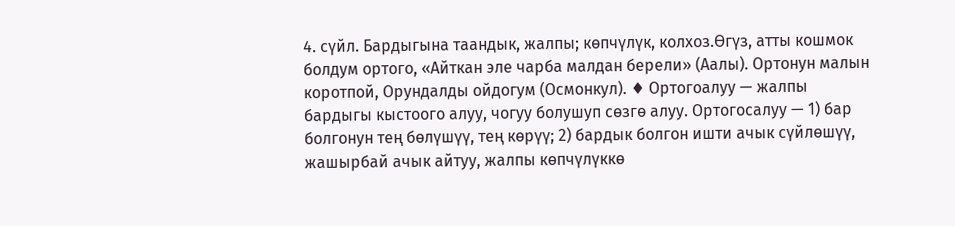4. сүйл. Бардыгына таандык, жалпы; көпчүлүк, колхоз.Өгүз, атты кошмок болдум ортого, «Айткан эле чарба малдан берели» (Аалы). Ортонун малын коротпой, Орундалды ойдогум (Осмонкул). ♦ Ортогоалуу — жалпы бардыгы кыстоого алуу, чогуу болушуп сөзгө алуу. Ортогосалуу — 1) бар болгонун тең бөлүшүү, тең көрүү; 2) бардык болгон ишти ачык сүйлөшүү, жашырбай ачык айтуу, жалпы көпчүлүккө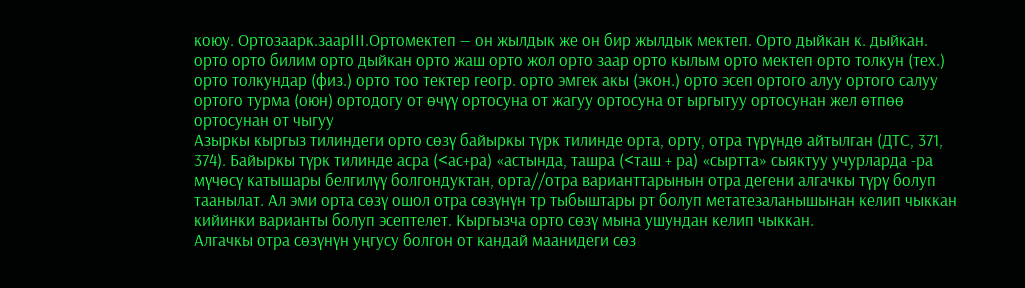коюу. Ортозаарк.заарIII.Ортомектеп — он жылдык же он бир жылдык мектеп. Орто дыйкан к. дыйкан.
орто орто билим орто дыйкан орто жаш орто жол орто заар орто кылым орто мектеп орто толкун (тех.) орто толкундар (физ.) орто тоо тектер геогр. орто эмгек акы (экон.) орто эсеп ортого алуу ортого салуу ортого турма (оюн) ортодогу от өчүү ортосуна от жагуу ортосуна от ыргытуу ортосунан жел өтпөө ортосунан от чыгуу
Азыркы кыргыз тилиндеги орто сөзү байыркы түрк тилинде орта, орту, отра түрүндө айтылган (ДТС, 371, 374). Байыркы түрк тилинде асра (<ас+ра) «астында, ташра (<таш + ра) «сыртта» сыяктуу учурларда -ра мүчөсү катышары белгилүү болгондуктан, орта//отра варианттарынын отра дегени алгачкы түрү болуп таанылат. Ал эми орта сөзү ошол отра сөзүнүн тр тыбыштары рт болуп метатезаланышынан келип чыккан кийинки варианты болуп эсептелет. Кыргызча орто сөзү мына ушундан келип чыккан.
Алгачкы отра сөзүнүн уңгусу болгон от кандай маанидеги сөз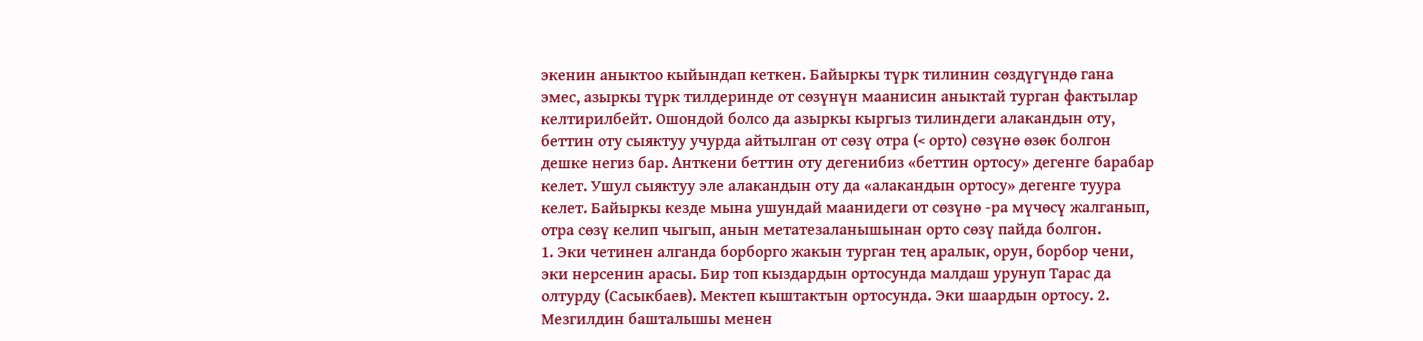экенин аныктоо кыйындап кеткен. Байыркы түрк тилинин сөздүгүндө гана эмес, азыркы түрк тилдеринде от сөзүнүн маанисин аныктай турган фактылар келтирилбейт. Ошондой болсо да азыркы кыргыз тилиндеги алакандын оту, беттин оту сыяктуу учурда айтылган от сөзү отра (< орто) сөзүнө өзөк болгон дешке негиз бар. Анткени беттин оту дегенибиз «беттин ортосу» дегенге барабар келет. Ушул сыяктуу эле алакандын оту да «алакандын ортосу» дегенге туура келет. Байыркы кезде мына ушундай маанидеги от сөзүнө -ра мүчөсү жалганып, отра сөзү келип чыгып, анын метатезаланышынан орто сөзү пайда болгон.
1. Эки четинен алганда борборго жакын турган тең аралык, орун, борбор чени, эки нерсенин арасы. Бир топ кыздардын ортосунда малдаш урунуп Тарас да олтурду (Сасыкбаев). Мектеп кыштактын ортосунда. Эки шаардын ортосу. 2. Мезгилдин башталышы менен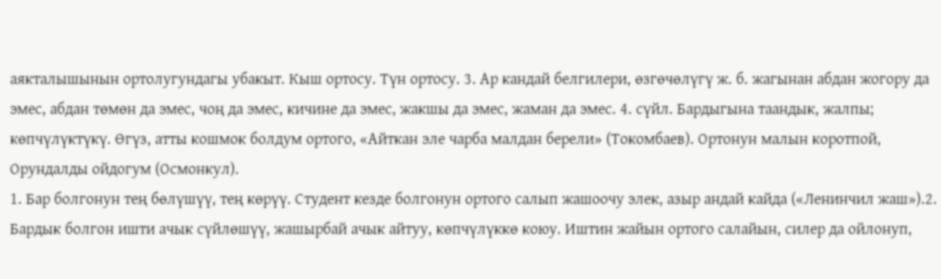аякталышынын ортолугундагы убакыт. Кыш ортосу. Түн ортосу. 3. Ар кандай белгилери, өзгөчөлүгү ж. б. жагынан абдан жогору да эмес, абдан төмөн да эмес, чоң да эмес, кичине да эмес, жакшы да эмес, жаман да эмес. 4. сүйл. Бардыгына таандык, жалпы; көпчүлүктүкү. Өгүз, атты кошмок болдум ортого, «Айткан эле чарба малдан берели» (Токомбаев). Ортонун малын коротпой, Орундалды ойдогум (Осмонкул).
1. Бар болгонун тең бөлүшүү, тең көрүү. Студент кезде болгонун ортого салып жашоочу элек, азыр андай кайда («Ленинчил жаш»).2. Бардык болгон ишти ачык сүйлөшүү, жашырбай ачык айтуу, көпчүлүккө коюу. Иштин жайын ортого салайын, силер да ойлонуп,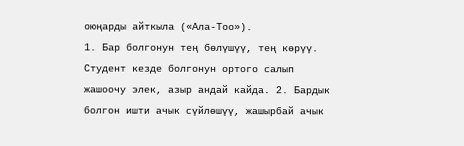оюңарды айткыла («Ала-Тоо»).
1. Бар болгонун тең бөлүшүү, тең көрүү. Студент кезде болгонун ортого салып жашоочу элек, азыр андай кайда. 2. Бардык болгон ишти ачык сүйлөшүү, жашырбай ачык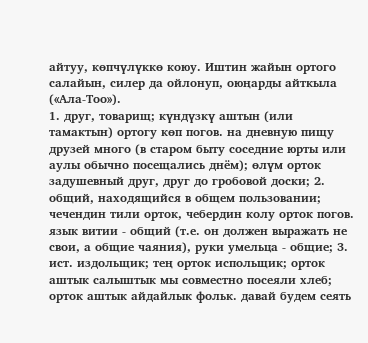айтуу, көпчүлүккө коюу. Иштин жайын ортого салайын, силер да ойлонуп, оюңарды айткыла («Ала-Тоо»).
1. друг, товарищ; күндүзкү аштын (или тамактын) ортогу көп погов. на дневную пищу друзей много (в старом быту соседние юрты или аулы обычно посещались днём); өлүм орток задушевный друг, друг до гробовой доски; 2. общий, находящийся в общем пользовании; чечендин тили орток, чебердин колу орток погов. язык витии - общий (т.е. он должен выражать не свои, а общие чаяния), руки умельца - общие; 3. ист. издольщик; тең орток испольщик; орток аштык салыштык мы совместно посеяли хлеб; орток аштык айдайлык фольк. давай будем сеять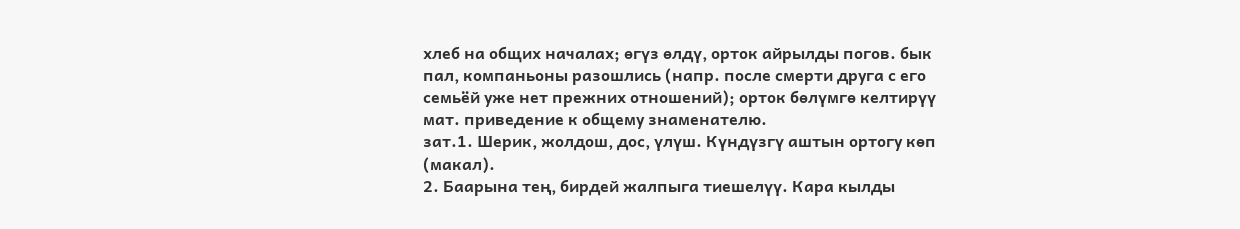хлеб на общих началах; өгүз өлдү, орток айрылды погов. бык пал, компаньоны разошлись (напр. после смерти друга с его семьёй уже нет прежних отношений); орток бөлүмгө келтирүү мат. приведение к общему знаменателю.
зат.1. Шерик, жолдош, дос, үлүш. Күндүзгү аштын ортогу көп (макал).
2. Баарына тең, бирдей жалпыга тиешелүү. Кара кылды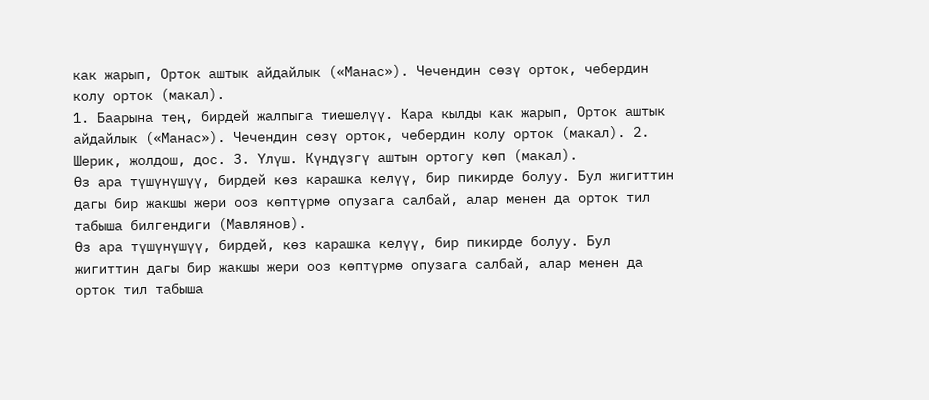как жарып, Орток аштык айдайлык («Манас»). Чечендин сөзү орток, чебердин колу орток (макал).
1. Баарына тең, бирдей жалпыга тиешелүү. Кара кылды как жарып, Орток аштык айдайлык («Манас»). Чечендин сөзү орток, чебердин колу орток (макал). 2. Шерик, жолдош, дос. 3. Үлүш. Күндүзгү аштын ортогу көп (макал).
Өз ара түшүнүшүү, бирдей көз карашка келүү, бир пикирде болуу. Бул жигиттин дагы бир жакшы жери ооз көптүрмө опузага салбай, алар менен да орток тил табыша билгендиги (Мавлянов).
Өз ара түшүнүшүү, бирдей, көз карашка келүү, бир пикирде болуу. Бул жигиттин дагы бир жакшы жери ооз көптүрмө опузага салбай, алар менен да орток тил табыша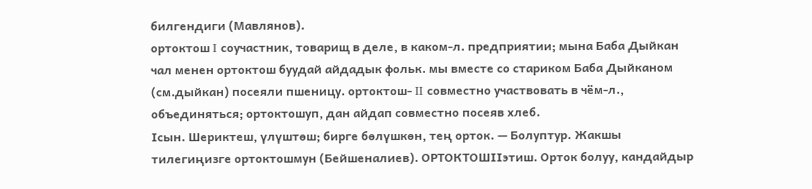билгендиги (Мавлянов).
ортоктош I соучастник, товарищ в деле, в каком-л. предприятии; мына Баба Дыйкан чал менен ортоктош буудай айдадык фольк. мы вместе со стариком Баба Дыйканом (см.дыйкан) посеяли пшеницу. ортоктош- II совместно участвовать в чём-л., объединяться; ортоктошуп, дан айдап совместно посеяв хлеб.
Iсын. Шериктеш, үлүштөш; бирге бөлүшкөн, тең орток. — Болуптур. Жакшы тилегиңизге ортоктошмун (Бейшеналиев). ОРТОКТОШIIэтиш. Орток болуу, кандайдыр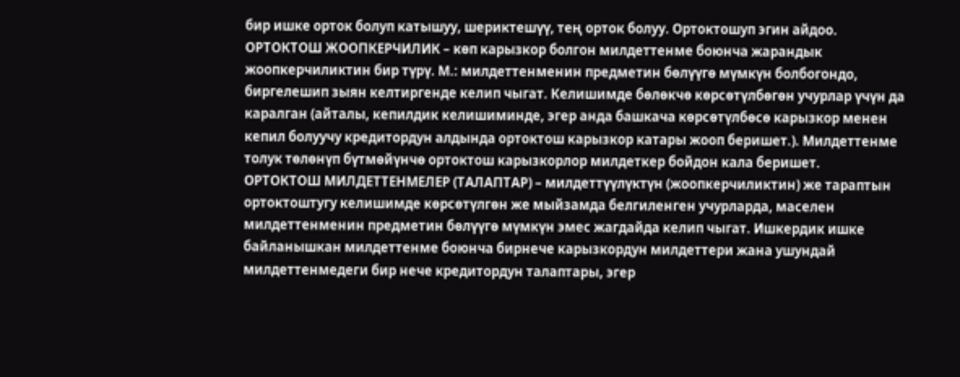бир ишке орток болуп катышуу, шериктешүү, тең орток болуу. Ортоктошуп эгин айдоо.
ОРТОКТОШ ЖООПКЕРЧИЛИК – көп карызкор болгон милдеттенме боюнча жарандык жоопкерчиликтин бир түрү. М.: милдеттенменин предметин бөлүүгө мүмкүн болбогондо, биргелешип зыян келтиргенде келип чыгат. Келишимде бөлөкчө көрсөтүлбөгөн учурлар үчүн да каралган (айталы, кепилдик келишиминде, эгер анда башкача көрсөтүлбөсө карызкор менен кепил болуучу кредитордун алдында ортоктош карызкор катары жооп беришет.). Милдеттенме толук төлөнүп бүтмөйүнчө ортоктош карызкорлор милдеткер бойдон кала беришет.
ОРТОКТОШ МИЛДЕТТЕНМЕЛЕР (ТАЛАПТАР) – милдеттүүлүктүн (жоопкерчиликтин) же тараптын ортоктоштугу келишимде көрсөтүлгөн же мыйзамда белгиленген учурларда, маселен милдеттенменин предметин бөлүүгө мүмкүн эмес жагдайда келип чыгат. Ишкердик ишке байланышкан милдеттенме боюнча бирнече карызкордун милдеттери жана ушундай милдеттенмедеги бир нече кредитордун талаптары, эгер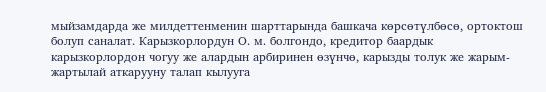мыйзамдарда же милдеттенменин шарттарында башкача көрсөтүлбөсө, ортоктош болуп саналат. Карызкорлордун О. м. болгондо, кредитор баардык карызкорлордон чогуу же алардын арбиринен өзүнчө, карызды толук же жарым-жартылай аткарууну талап кылууга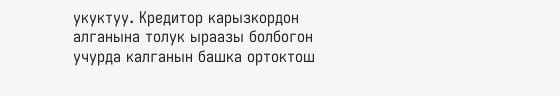укуктуу. Кредитор карызкордон алганына толук ыраазы болбогон учурда калганын башка ортоктош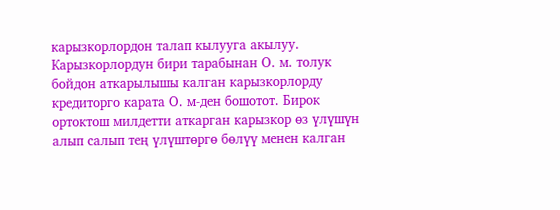карызкорлордон талап кылууга акылуу. Карызкорлордун бири тарабынан О. м. толук бойдон аткарылышы калган карызкорлорду кредиторго карата О. м-ден бошотот. Бирок ортоктош милдетти аткарган карызкор өз үлүшүн алып салып тең үлүштөргө бөлүү менен калган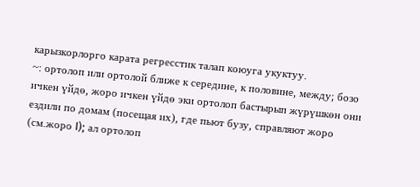карызкорлорго карата регресстик талап коюуга укуктуу.
~: ортолоп или ортолой ближе к середине, к половине, между; бозо ичкен үйдө, жоро ичкен үйдө эки ортолоп бастырып жүрүшкөн они ездили по домам (посещая их), где пьют бузу, справляют жоро (см.жоро I); ал ортолоп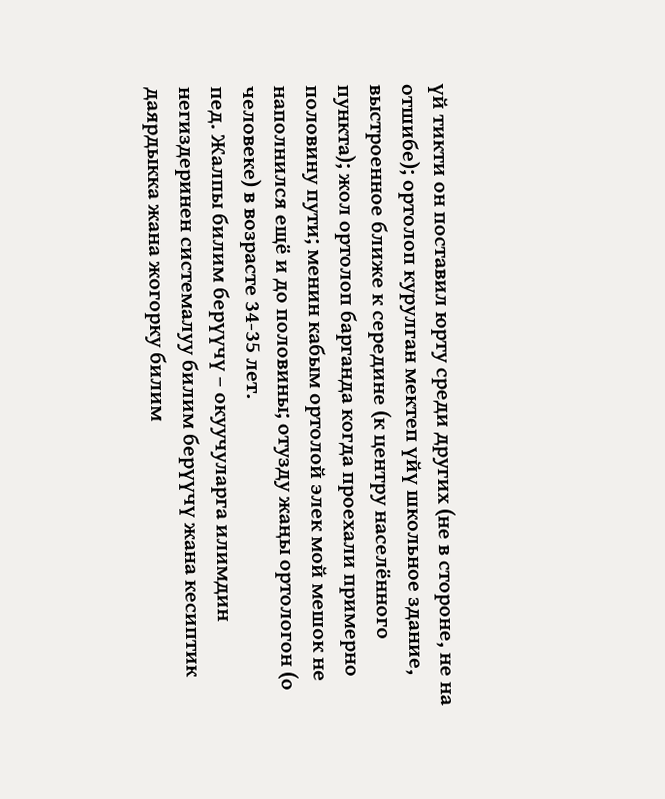үй тикти он поставил юрту среди других (не в стороне, не на отшибе); ортолоп курулган мектеп үйү школьное здание, выстроенное ближе к середине (к центру населённого пункта); жол ортолоп барганда когда проехали примерно половину пути; менин кабым ортолой элек мой мешок не наполнился ещё и до половины; отузду жаңы ортологон (о человеке) в возрасте 34-35 лет.
пед. Жалпы билим берүүчү – окуучуларга илимдин негиздеринен системалуу билим берүүчү жана кесиптик даярдыкка жана жогорку билим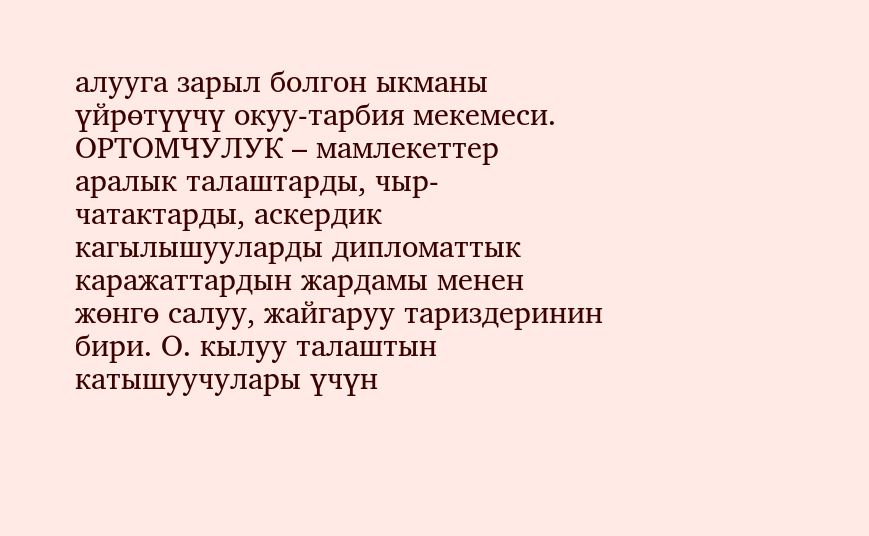алууга зарыл болгон ыкманы үйрөтүүчү окуу-тарбия мекемеси.
ОРТОМЧУЛУК – мамлекеттер аралык талаштарды, чыр-чатактарды, аскердик кагылышууларды дипломаттык каражаттардын жардамы менен жөнгө салуу, жайгаруу тариздеринин бири. О. кылуу талаштын катышуучулары үчүн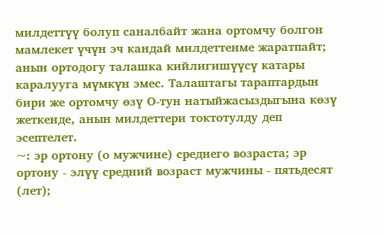милдеттүү болуп саналбайт жана ортомчу болгон мамлекет үчүн эч кандай милдеттенме жаратпайт; анын ортодогу талашка кийлигишүүсү катары каралууга мүмкүн эмес. Талаштагы тараптардын бири же ортомчу өзү О-тун натыйжасыздыгына көзү жеткенде, анын милдеттери токтотулду деп эсептелет.
~: эр ортону (о мужчине) среднего возраста; эр ортону - элүү средний возраст мужчины - пятьдесят (лет);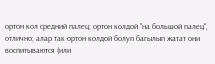ортон кол средний палец; ортон колдой "на большой палец", отлично; алар так ортон колдой болуп багылып жатат они воспитываются (или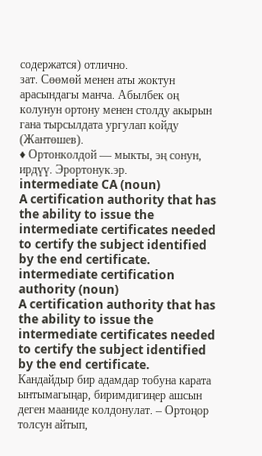содержатся) отлично.
зат. Сөөмөй менен аты жоктун арасындагы манча. Абылбек оң колунун ортону менен столду акырын гана тырсылдата ургулап койду (Жантөшев).
♦ Ортонколдой — мыкты, эң сонун, ирдүү. Эрортонук.эр.
intermediate CA (noun)
A certification authority that has the ability to issue the intermediate certificates needed to certify the subject identified by the end certificate.
intermediate certification authority (noun)
A certification authority that has the ability to issue the intermediate certificates needed to certify the subject identified by the end certificate.
Кандайдыр бир адамдар тобуна карата ынтымагыңар, биримдигиңер ашсын деген мааниде колдонулат. – Ортоңор толсун айтып,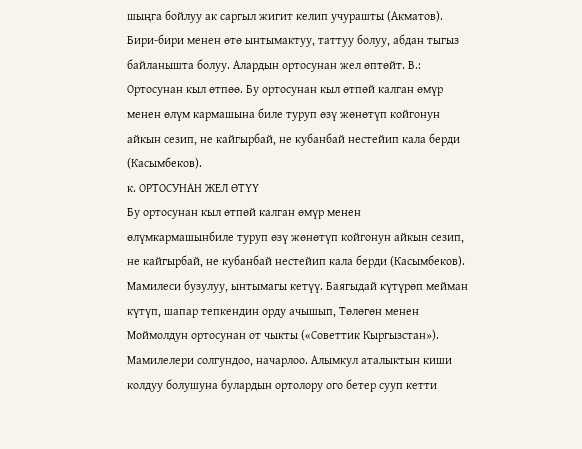шыңга бойлуу ак саргыл жигит келип учурашты (Акматов).
Бири-бири менен өтө ынтымактуу, таттуу болуу, абдан тыгыз байланышта болуу. Алардын ортосунан жел өптөйт. В.: Ортосунан кыл өтпөө. Бу ортосунан кыл өтпөй калган өмүр менен өлүм кармашына биле туруп өзү жөнөтүп койгонун айкын сезип, не кайгырбай, не кубанбай нестейип кала берди (Касымбеков).
к. ОРТОСУНАН ЖЕЛ ӨТҮҮ
Бу ортосунан кыл өтпөй калган өмүр менен өлүмкармашынбиле туруп өзү жөнөтүп койгонун айкын сезип, не кайгырбай, не кубанбай нестейип кала берди (Касымбеков).
Мамилеси бузулуу, ынтымагы кетүү. Баягыдай күтүрөп мейман күтүп, шапар тепкендин орду ачышып, Төлөгөн менен Моймолдун ортосунан от чыкты («Советтик Кыргызстан»).
Мамилелери солгундоо, начарлоо. Алымкул аталыктын киши колдуу болушуна булардын ортолору ого бетер сууп кетти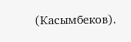(Касымбеков).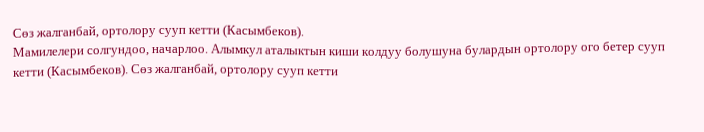Сөз жалганбай, ортолору сууп кетти (Касымбеков).
Мамилелери солгундоо, начарлоо. Алымкул аталыктын киши колдуу болушуна булардын ортолору ого бетер сууп кетти (Касымбеков). Сөз жалганбай, ортолору сууп кетти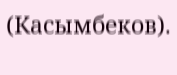(Касымбеков).